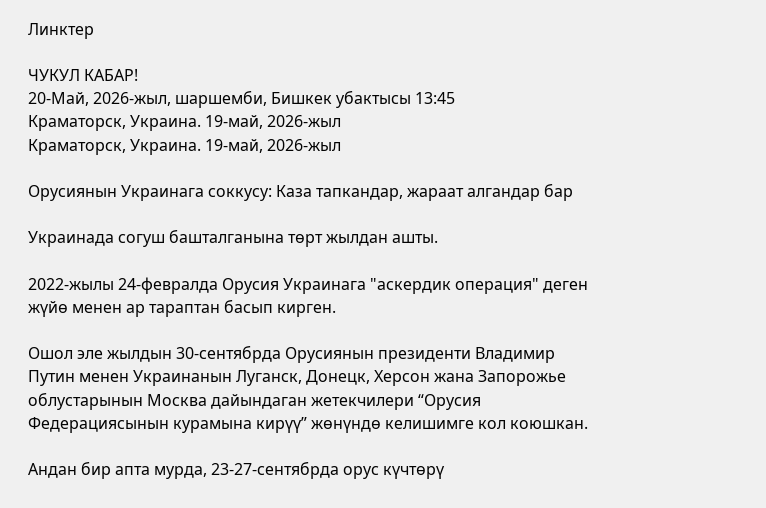Линктер

ЧУКУЛ КАБАР!
20-Май, 2026-жыл, шаршемби, Бишкек убактысы 13:45
Краматорск, Украина. 19-май, 2026-жыл
Краматорск, Украина. 19-май, 2026-жыл

Орусиянын Украинага соккусу: Каза тапкандар, жараат алгандар бар

Украинада согуш башталганына төрт жылдан ашты.

2022-жылы 24-февралда Орусия Украинага "аскердик операция" деген жүйө менен ар тараптан басып кирген.

Ошол эле жылдын 30-сентябрда Орусиянын президенти Владимир Путин менен Украинанын Луганск, Донецк, Херсон жана Запорожье облустарынын Москва дайындаган жетекчилери “Орусия Федерациясынын курамына кирүү” жөнүндө келишимге кол коюшкан.

Андан бир апта мурда, 23-27-сентябрда орус күчтөрү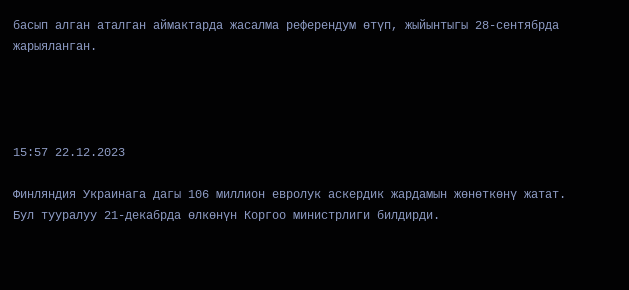басып алган аталган аймактарда жасалма референдум өтүп, жыйынтыгы 28-сентябрда жарыяланган.




15:57 22.12.2023

Финляндия Украинага дагы 106 миллион евролук аскердик жардамын жөнөткөнү жатат. Бул тууралуу 21-декабрда өлкөнүн Коргоо министрлиги билдирди.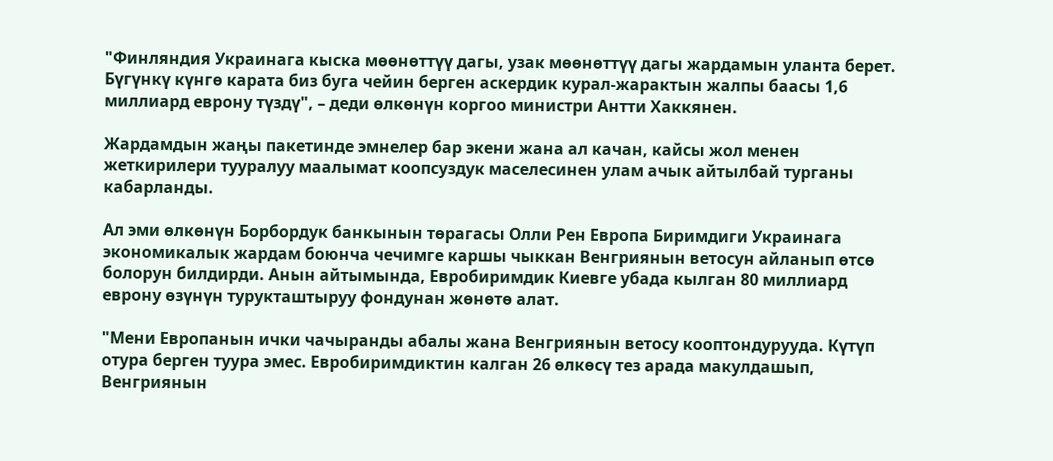"Финляндия Украинага кыска мөөнөттүү дагы, узак мөөнөттүү дагы жардамын уланта берет. Бүгүнкү күнгө карата биз буга чейин берген аскердик курал-жарактын жалпы баасы 1,6 миллиард еврону түздү", – деди өлкөнүн коргоо министри Антти Хаккянен.

Жардамдын жаңы пакетинде эмнелер бар экени жана ал качан, кайсы жол менен жеткирилери тууралуу маалымат коопсуздук маселесинен улам ачык айтылбай турганы кабарланды.

Ал эми өлкөнүн Борбордук банкынын төрагасы Олли Рен Европа Биримдиги Украинага экономикалык жардам боюнча чечимге каршы чыккан Венгриянын ветосун айланып өтсө болорун билдирди. Анын айтымында, Евробиримдик Киевге убада кылган 80 миллиард еврону өзүнүн турукташтыруу фондунан жөнөтө алат.

"Мени Европанын ички чачыранды абалы жана Венгриянын ветосу кооптондурууда. Күтүп отура берген туура эмес. Евробиримдиктин калган 26 өлкөсү тез арада макулдашып, Венгриянын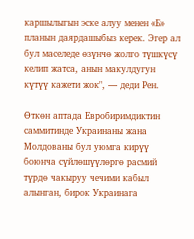каршылыгын эске алуу менен «Б» планын даярдашыбыз керек. Эгер ал бул маселеде өзүнчө жолго түшкүсү келип жатса, анын макулдугун күтүү кажети жок", — деди Рен.

Өткөн аптада Евробиримдиктин саммитинде Украинаны жана Молдованы бул уюмга кирүү боюнча сүйлөшүүлөргө расмий түрдө чакыруу чечими кабыл алынган, бирок Украинага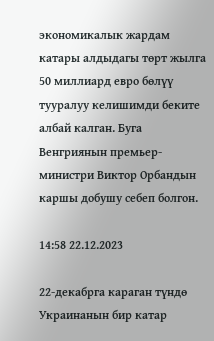экономикалык жардам катары алдыдагы төрт жылга 50 миллиард евро бөлүү тууралуу келишимди беките албай калган. Буга Венгриянын премьер-министри Виктор Орбандын каршы добушу себеп болгон.

14:58 22.12.2023

22-декабрга караган түндө Украинанын бир катар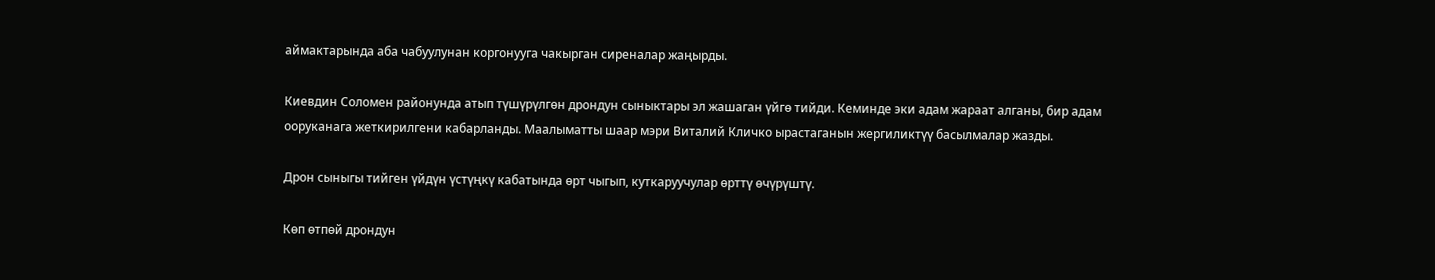аймактарында аба чабуулунан коргонууга чакырган сиреналар жаңырды.

Киевдин Соломен районунда атып түшүрүлгөн дрондун сыныктары эл жашаган үйгө тийди. Кеминде эки адам жараат алганы, бир адам ооруканага жеткирилгени кабарланды. Маалыматты шаар мэри Виталий Кличко ырастаганын жергиликтүү басылмалар жазды.

Дрон сыныгы тийген үйдүн үстүңкү кабатында өрт чыгып, куткаруучулар өрттү өчүрүштү.

Көп өтпөй дрондун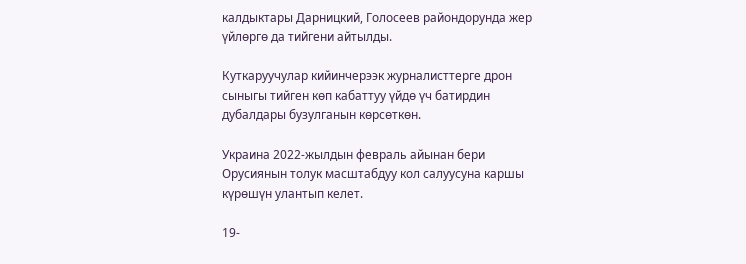калдыктары Дарницкий, Голосеев райондорунда жер үйлөргө да тийгени айтылды.

Куткаруучулар кийинчерээк журналисттерге дрон сыныгы тийген көп кабаттуу үйдө үч батирдин дубалдары бузулганын көрсөткөн.

Украина 2022-жылдын февраль айынан бери Орусиянын толук масштабдуу кол салуусуна каршы күрөшүн улантып келет.

19-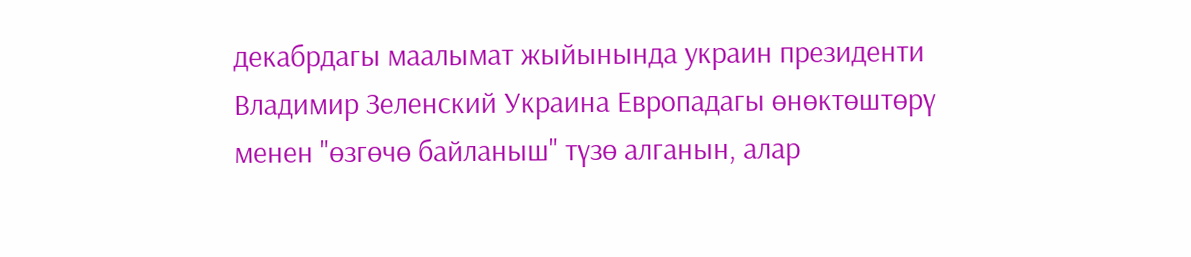декабрдагы маалымат жыйынында украин президенти Владимир Зеленский Украина Европадагы өнөктөштөрү менен "өзгөчө байланыш" түзө алганын, алар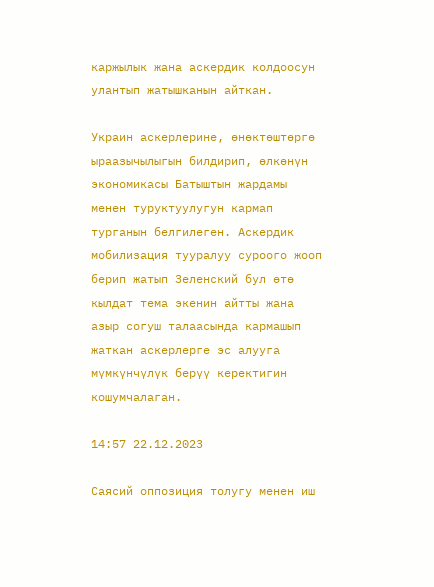каржылык жана аскердик колдоосун улантып жатышканын айткан.

Украин аскерлерине, өнөктөштөргө ыраазычылыгын билдирип, өлкөнүн экономикасы Батыштын жардамы менен туруктуулугун кармап турганын белгилеген. Аскердик мобилизация тууралуу суроого жооп берип жатып Зеленский бул өтө кылдат тема экенин айтты жана азыр согуш талаасында кармашып жаткан аскерлерге эс алууга мүмкүнчүлүк берүү керектигин кошумчалаган.

14:57 22.12.2023

Саясий оппозиция толугу менен иш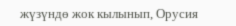жүзүндө жок кылынып, Орусия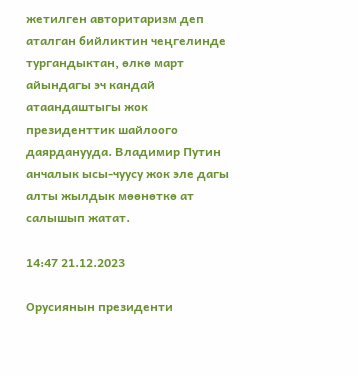жетилген авторитаризм деп аталган бийликтин чеңгелинде тургандыктан, өлкө март айындагы эч кандай атаандаштыгы жок президенттик шайлоого даярданууда. Владимир Путин анчалык ысы-чуусу жок эле дагы алты жылдык мөөнөткө ат салышып жатат.

14:47 21.12.2023

Орусиянын президенти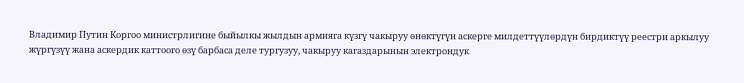Владимир Путин Коргоо министрлигине быйылкы жылдын армияга күзгү чакыруу өнөктүгүн аскерге милдеттүүлөрдүн бирдиктүү реестри аркылуу жүргүзүү жана аскердик каттоого өзү барбаса деле тургузуу, чакыруу кагаздарынын электрондук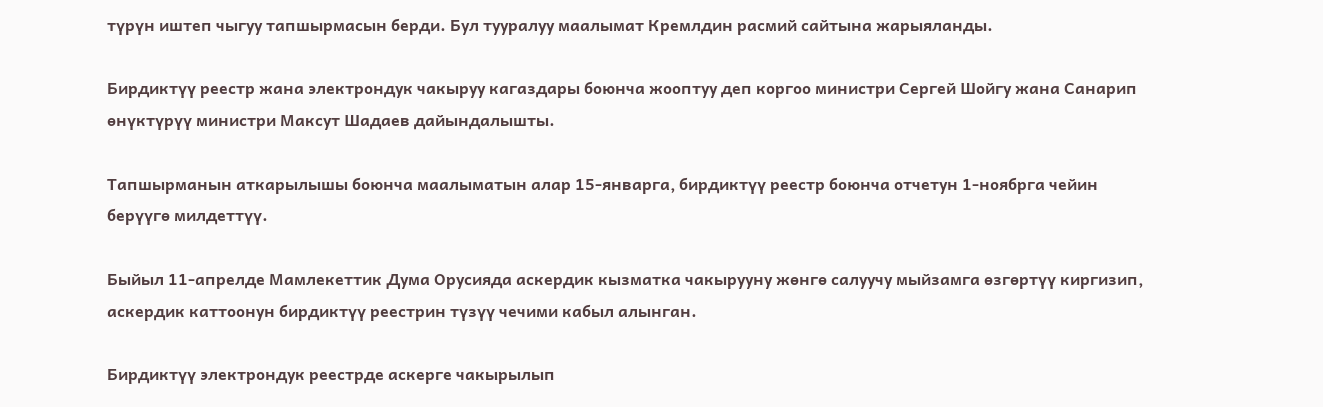түрүн иштеп чыгуу тапшырмасын берди. Бул тууралуу маалымат Кремлдин расмий сайтына жарыяланды.

Бирдиктүү реестр жана электрондук чакыруу кагаздары боюнча жооптуу деп коргоо министри Сергей Шойгу жана Санарип өнүктүрүү министри Максут Шадаев дайындалышты.

Тапшырманын аткарылышы боюнча маалыматын алар 15-январга, бирдиктүү реестр боюнча отчетун 1-ноябрга чейин берүүгө милдеттүү.

Быйыл 11-апрелде Мамлекеттик Дума Орусияда аскердик кызматка чакырууну жөнгө салуучу мыйзамга өзгөртүү киргизип, аскердик каттоонун бирдиктүү реестрин түзүү чечими кабыл алынган.

Бирдиктүү электрондук реестрде аскерге чакырылып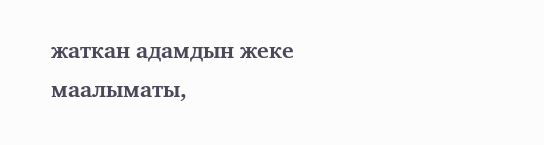жаткан адамдын жеке маалыматы,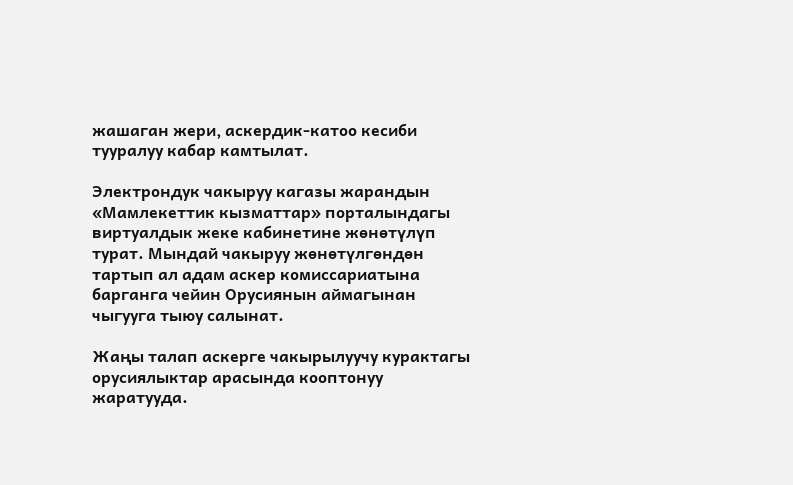жашаган жери, аскердик-катоо кесиби тууралуу кабар камтылат.

Электрондук чакыруу кагазы жарандын «Мамлекеттик кызматтар» порталындагы виртуалдык жеке кабинетине жөнөтүлүп турат. Мындай чакыруу жөнөтүлгөндөн тартып ал адам аскер комиссариатына барганга чейин Орусиянын аймагынан чыгууга тыюу салынат.

Жаңы талап аскерге чакырылуучу курактагы орусиялыктар арасында кооптонуу жаратууда.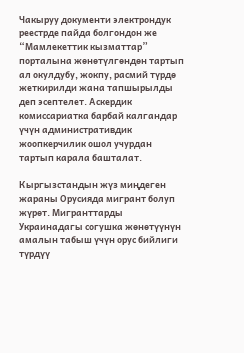Чакыруу документи электрондук реестрде пайда болгондон же “Мамлекеттик кызматтар” порталына жөнөтүлгөндөн тартып ал окулдубу, жокпу, расмий түрдө жеткирилди жана тапшырылды деп эсептелет. Аскердик комиссариатка барбай калгандар үчүн административдик жоопкерчилик ошол учурдан тартып карала башталат.

Кыргызстандын жүз миңдеген жараны Орусияда мигрант болуп жүрөт. Мигранттарды Украинадагы согушка жөнөтүүнүн амалын табыш үчүн орус бийлиги түрдүү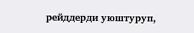рейддерди уюштуруп,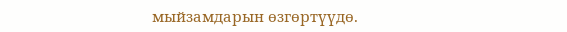мыйзамдарын өзгөртүүдө.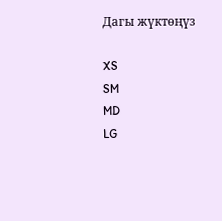Дагы жүктөңүз

XS
SM
MD
LG